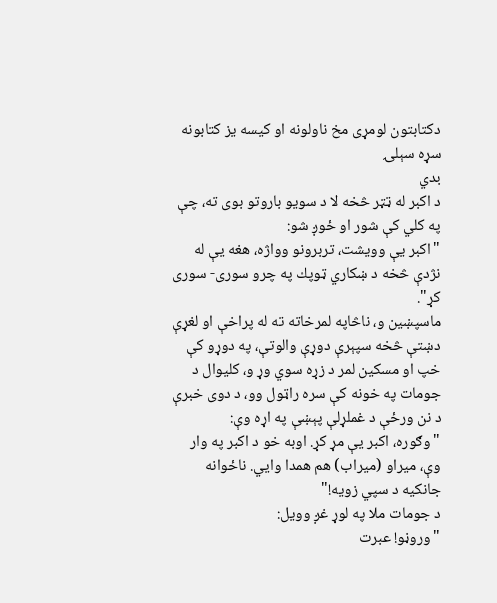دکتابتون لومړی مخ ناولونه او کیسه یز کتابونه سړه سېلۍ
بدي
د اكبر له ټټر څخه لا د سويو باروتو بوى ته، چې په كلي كې شور او ځوږ شو:
"اكبر يې وويشت، تربرونو وواژه، هغه يې له نژدې څخه د ښكاري ټوپك په چرو سورى- سورى كړ".
ماسپښين و، ناڅاپه لمرخاته ته له پراخې او لغړې دښتې څخه سپېرې دوړې والوتې، په دوړو كې خپ او مسكين لمر د زړه سوي وړ و، كليوال د جومات په خونه كې سره راټول وو، د دوى خبرې د نن ورځې د غملړلې پېښې په اړه وې:
"وګوره، اكبر يې مړ كړ. اوبه خو د اكبر په وار وې، ميراو (ميراب) هم همدا وايي. ناځوانه جانكيه د سپي زويه!"
د جومات ملا په لوړ غږ وويل:
"وروڼو! عبرت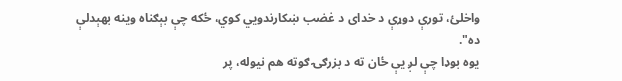واخلئ، تورې دوړې د خداى د غضب ښكارندويي كوي، ځكه چې بېګناه وينه بهېدلې ده".
يوه بوډا چې لږ يې ځان ته د بزرګۍ ګوته هم نيوله، پر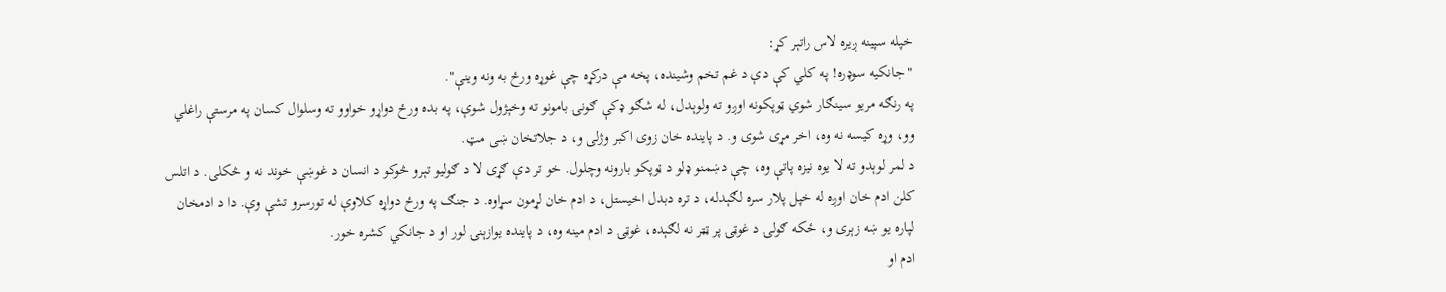خپله سپينه ږيره لاس راتېر كړ:
"جانكيه سوډره! په كلي كې دې د غم تخم وشينده، پخه مې دركړه چې غوړه ورځ به ونه وينې".
په رنګه مريو سينګار شوي ټوپكونه اوږو ته ولوېدل، له شګو ډكې ګونۍ بامونو ته وخېژول شوې، په بده ورځ دواړو خواوو ته وسلوال كسان په مرستې راغلي وو، وړه كيسه نه وه، اخر مړى شوى و. د پاينده خان زوى اكبر وژلى و، د جلاتخان ښى مټ.
د لمر لوېدو ته لا يوه نيزه پاتې وه، چې دښمنو ډلو د ټوپكو بارونه وچلول. خو تر دې ګړى لا د ګوليو تېرو څوكو د انسان د غوښې خوند نه و څكلى. د اتلس كلن ادم خان اوږه له خپل پلار سره لګېدله، د تره دبدل اخيستل، د ادم خان لړمون سړاوه. د جنګ په ورځ دواړه كلاوې له تورسرو تشې وې. دا د ادمخان لپاره يو ښه زېرى و، ځكه ګولۍ د غوټۍ پر ټټر نه لګېده، غوټۍ د ادم مينه وه، د پاينده يوازېنۍ لور او د جانكي كشره خور.
ادم او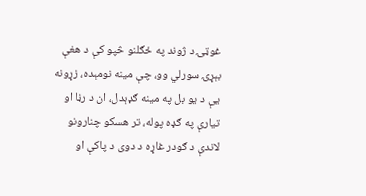غوټۍ د ژوند په ځګلنو څپو كې د هغې بېړۍ سورلي وو، چې مينه نومېده، زړونه يې د يو بل په مينه ګډېدل، ان د رڼا او تيارې په ګډه پوله، تر هسكو چنارونو لاندې د ګودر غاړه د دوى د پاكې او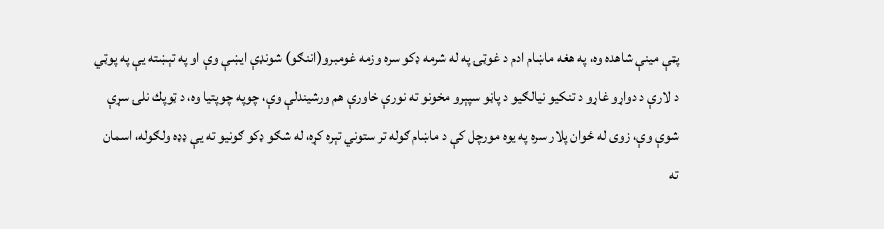پټې مينې شاهده وه، په هغه ماښام ادم د غوټۍ په له شرمه ډكو سره وزمه غومبرو(اننګو) شونډې ايښې وې او په تېښته يې په پوټي د لارې د دواړو غاړو د تنكيو نيالګيو د پاڼو سپېرو مخونو ته نورې خاورې هم ورشيندلې وې، چوپه چوپتيا وه، د ټوپك نلۍ سړې شوې وې، زوى له ځوان پلار سره په يوه مورچل كې د ماښام ګوله تر ستوني تېره كړه، له شګو ډكو ګونيو ته يې ډډه ولګوله، اسمان ته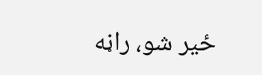ځير شو، راڼه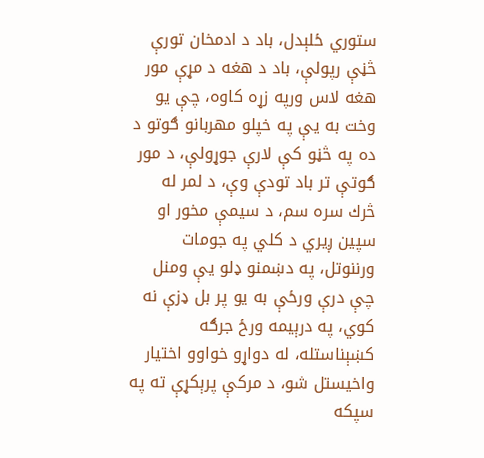ستوري ځلېدل، باد د ادمخان تورې څڼې رپولې، باد د هغه د مړې مور هغه لاس ورپه زړه كاوه، چې يو وخت به يې په خپلو مهربانو ګوتو د ده په څڼو كې لارې جوړولې، د مور ګوتې تر باد تودې وې، د لمر له څرك سره سم، د سيمې مخور او سپين ږيري د كلي په جومات ورننوتل، په دښمنو ډلو يې ومنل چې درې ورځې به يو پر بل ډزې نه كوي، په درېيمه ورځ جرګه كښېناستله، له دواړو خواوو اختيار واخيستل شو، د مركې پرېكړې ته په سپكه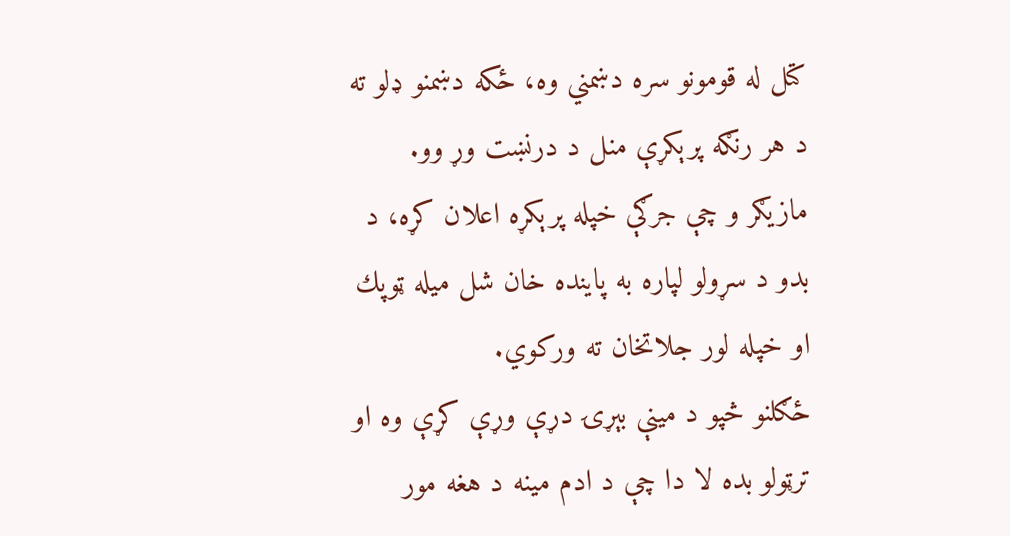كتل له قومونو سره دښمني وه، ځكه دښمنو ډلو ته د هر رنګه پرېكړې منل د درنښت وړ وو.
مازيګر و چې جرګې خپله پرېكړه اعلان كړه، د بدو د سړولو لپاره به پاينده خان شل ميله ټوپك او خپله لور جلاتخان ته وركوي.
ځګلنو څپو د مينې بېړۍ دړې وړې كړې وه او ترټولو بده لا دا چې د ادم مينه د هغه مور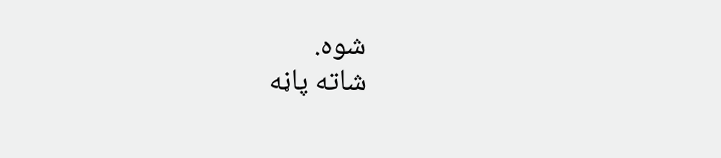شوه.
شاته پاڼه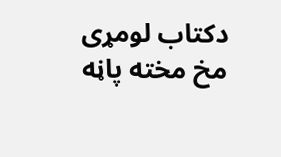دکتاب لومړی مخ مخته پاڼه